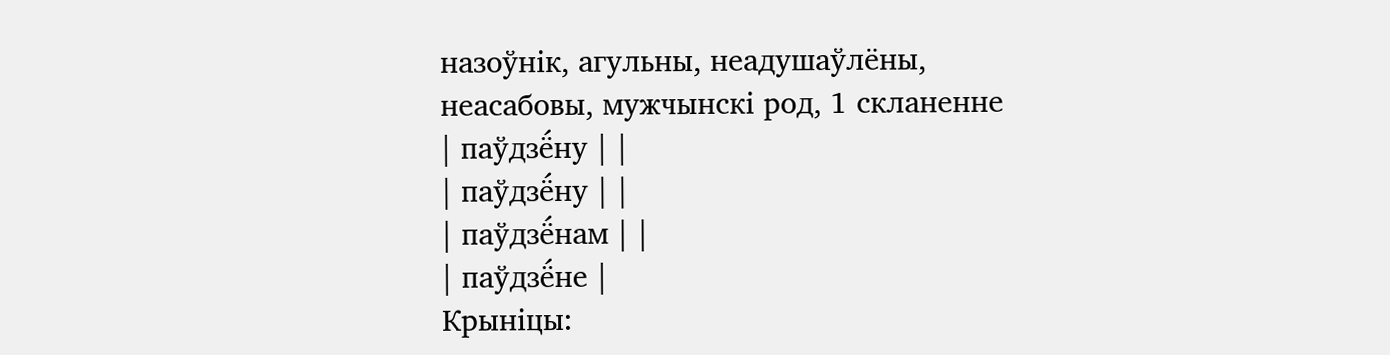назоўнік, агульны, неадушаўлёны, неасабовы, мужчынскі род, 1 скланенне
| паўдзё́ну | |
| паўдзё́ну | |
| паўдзё́нам | |
| паўдзё́не |
Крыніцы: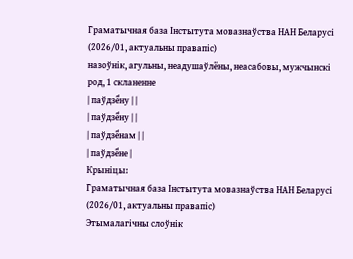Граматычная база Інстытута мовазнаўства НАН Беларусі (2026/01, актуальны правапіс)
назоўнік, агульны, неадушаўлёны, неасабовы, мужчынскі род, 1 скланенне
| паўдзё́ну | |
| паўдзё́ну | |
| паўдзё́нам | |
| паўдзё́не |
Крыніцы:
Граматычная база Інстытута мовазнаўства НАН Беларусі (2026/01, актуальны правапіс)
Этымалагічны слоўнік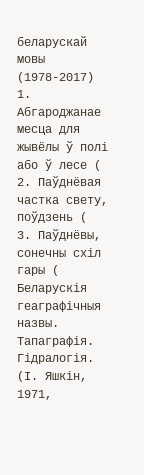беларускай мовы (1978-2017)
1. Абгароджанае месца для жывёлы ў полі або ў лесе (
2. Паўднёвая частка свету, поўдзень (
3. Паўднёвы, сонечны схіл гары (
Беларускія геаграфічныя назвы. Тапаграфія. Гідралогія. (І. Яшкін, 1971,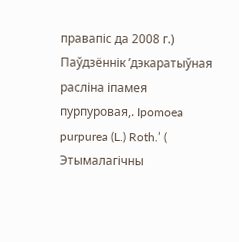правапіс да 2008 г.)
Паўдзённік ’дэкаратыўная расліна іпамея пурпуровая,. Ipomoea purpurea (L.) Roth.’ (
Этымалагічны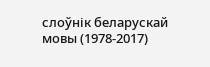слоўнік беларускай мовы (1978-2017)